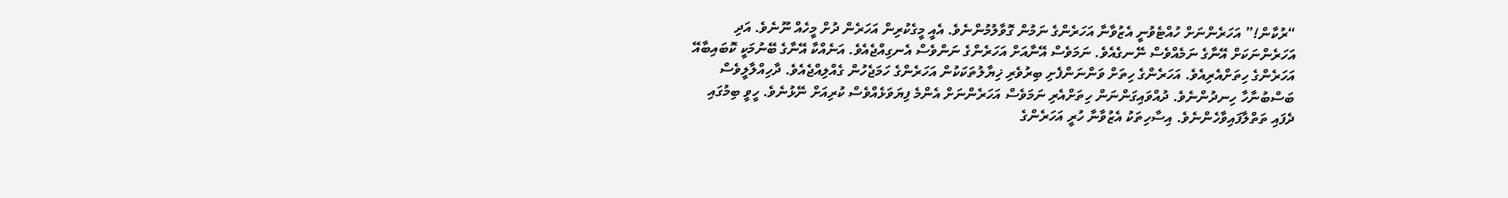“ރުކާން!” އަހަރެންނަށް ހުއްޓެވުނީ އެޒުވާނާ އަހަރެންގެ ނަމުން ގޮވާލުމުންނެވެ. އެއީ މީގެކުރިން އަހަރެން ދުށް މީހެއް ނޫނެވެ. އަދި އަހަރެންނަކަށް އޭނާގެ ނަމެއްވެސް ނޭނގެއެވެ. ނަމަވެސް އޭނާއަށް އަހަރެންގެ ނަންވެސް އެނގިއްޖެއެވެ. އަނެއްކާ އޭނާގެ ބޭނުމަކީ ކޮބައިބާއޭ އަހަރެންގެ ހިތަށްއެރިއެވެ. އަހަރެންގެ ހިތަށް ވަންނަންފެށި ބިރުވެރި ޚިޔާލުތަކަކުން އަހަރެންގެ ހަމަޖެހުން ގެއްލިއްޖެއެވެ. ދާހިއްލާލީވެސް ބަސްބުނާހާ ހިނދުންނެވެ. ދުއްވައިގަންނަން ހިތަށްއެރި ނަމަވެސް އަހަރެންނަށް އެންމެ ފިޔަވަޅެއްވެސް ކުރިއަށް ނޭޅުނެވެ. ހީވީ ބިމުގައި ދެފައި ތަތްލާފައިވާހެންނެވެ. އިސާހިތަކު އެޒުވާނާ ހުރީ އަހަރެންގެ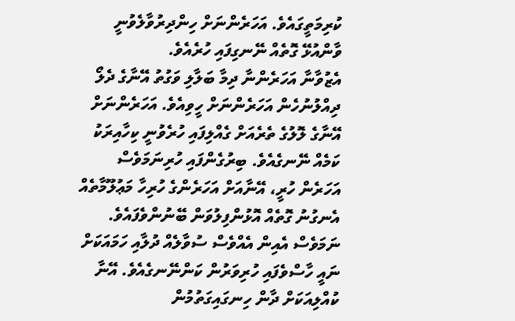ކުރިމަތީގައެވެ. އަހަރެންނަށް ހިންދިރުވާލެވުނީ ވާންއުޅޭ ގޮތެއް ނޭނގިފައި ހުރެއެވެ.
އެޒުވާނާ އަހަރެންނާ ދިމާ ބަލާލި ވަގުތު އޭނާގެ ދެލޯ ދިއްލުނުހެން އަހަރެންނަށް ހީވިއެވެ. އަހަރެންނަށް އޭނާގެ ލޮލުގެ ތެރެއަށް ގެއްލިފައި ހުރެވުނީ ކިހާއިރަކު ކަމެއް ނޭނގެއެވެ. ބިރުގެންފައި ހުރިނަމަވެސް އަހަރެން ހުރީ، އޭނާއަށް އަހަރެންގެ ހުރިހާ މަޢުލޫމާތެއް އެނގުނު ގޮތެއް އޮޅުންފިލުވަން ބޭނުންވެފައެވެ. ނަމަވެސް އެއިން އެއްވެސް ސުވާލެއް ދުލާއި ހަމައަކަށް ނައީ ހާސްވެފައި ހުރިވަރުން ކަންނޭނގެއެވެ. އޭނާ ކުއްލިއަކަށް ދާން ހިނގައިގަތުމުން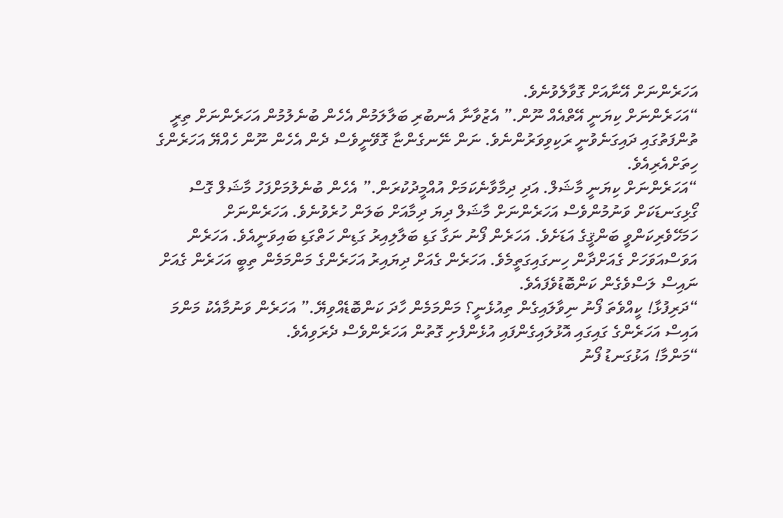އަހަރެންނަށް އޭނާއަށް ގޮވާލެވުނެވެ.
“އަހަރެންނަށް ކިޔަނީ އޭތްއެއް ނޫން.” އެޒުވާނާ އެނބުރި ބަލާލަމުން އެހެން ބުނެލުމުން އަހަރެންނަށް ތިރީ ތުންފަތުގައި ދައިގަނެވުނީ ރަކިވިވަރުންނެވެ. ނަން ނޭނގެންޏާ ގޮވޭނީވެސް ދެން އެހެން ނޫން ހެއްޔޭ އަހަރެންގެ ހިތަށްއެރިއެވެ.
“އަހަރެންނަށް ކިޔަނީ މާޝަލް. އަދި ދިމާވާނެކަމަށް އުއްމީދުކުރަން.” އެހެން ބުނެލުމަށްފަހު މާޝަލް ގޮސް ގޯޅިގަނޑަކަށް ވަނުމުންވެސް އަހަރެންނަށް މާޝަލް ދިޔަ ދިމާއަށް ބަލަން ހުރެވުނެވެ. އަހަރެންނަށް ހަމަހޭވެރިކަންވީ ބަންޤީގެ އަޑަށެވެ. އަހަރެން ފޯނު ނަގާ ގަޑި ބަލާލިއިރު ގަޑިން ހަތްގަޑި ބައިވަނީއެވެ. އަހަރެން އަވަސްއަވަހަށް ގެއަށްދާން ހިނގައިގަތީމެވެ. އަހަރެން ގެއަށް ދިޔައިރު އަހަރެންގެ މަންމަމެން ތިބީ އަހަރެން ގެއަށް ނައިސް ލަސްވެގެން ކަންބޮޑުވެފައެވެ.
“ދަރިފުޅާ! ކީއްވެތަ ފޯނު ނިވާލައިގެން ތިއުޅެނީ؟ މަންމަމެން ހާދަ ކަންބޮޑެއްވިޔޭ.” އަހަރެން ވަނުމާއެކު މަންމަ އައިސް އަހަރެންގެ ގައިގައި އޮޅުލައިގެންފައި އުޅެންފެށި ގޮތުން އަހަރެންވެސް ދެރަވިއެވެ.
“މަންމާ! އަޅުގަނޑު ފޯނު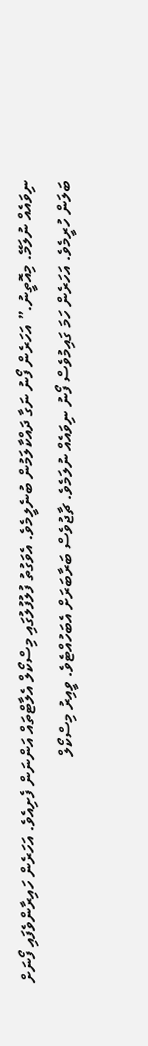ނިވައެއް ނުލަމޭ. މިއޮތީނު.” އަހަރެން ފޯނު ނަގާ ދައްކާލަމުން ބުނެލީމެވެ. އެވަގުތު ފުލުފުލުގައި މިސްކޯލް އެލާޓްތައް އަންނަން ފެށިއެވެ. އަހަރެން ހައިރާންވެފައި ފޯނަށް ބަލަން ހުރީމެވެ. އަހަރެން ހަމަ ގައިމުވެސް ފޯނު ނިވައެއް ނުލަމެވެ. ޗާޖުވެސް ބަރާބަރަށް އެބަހުއްޓެވެ. ވީއިރު މިސްކޯލް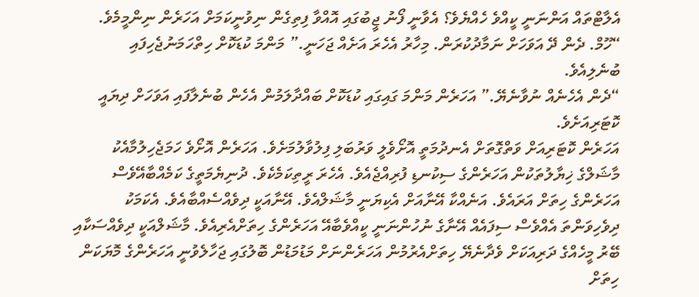އެލާޓްތައް އަންނަނީ ކީއްވެ ހެއްޔެވެ؟ އެވާނީ ފޯނު ޖީބުގައި އޮއްވާ ފިތިގެން ނިވުނީކަމަށް އަހަރެން ނިންމީމެވެ.
“ހޫމް. ދެން ދޭ އަވަހަށް ނަމާދުކުރަން. މިހާރު އެހެރަ އަށެއް ޖަހަނީ.” މަންމަ ކުޑަކޮށް ހިތްހަމަނުޖެހިފައި ބުނެލިއެވެ.
“ދެން އެހެނެއް ނުވާނެޔޭ.” އަހަރެން މަންމަ ގައިގައި ކުޑަކޮށް ބައްދާލަމުން އެހެން ބުނެލާފައި އަވަހަށް ދިޔައީ ކޮޓަރިއަށެވެ.
އަހަރެން ކޮޓަރިއަށް ވަތްގޮތަށް އެނދުމަތީ އޮށޯވެލީ ވަރުބަލި ފިލުވާލުމަށެވެ. އަހަރެން އޮށޯވެ ހަމަޖެހިލުމާއެކު މާޝަލްގެ ޚިޔާލުތަކުން އަހަރެންގެ ސިކުނޑި ފުރިއްޖެއެވެ. އެހެރަ ރީތިކަމެކެވެ. ދުނިޔެމަތީގެ ކަމެއްބާއޭވެސް އަހަރެންގެ ހިތަށް އަރައެވެ. އަނެއްކާ އޭނާއަށް އެކިޔަނީ މާޝަލްއެވެ. އޭނާއަކީ ދިވެއްސެއްބާއެވެ. އެކަމަކު ދިވެހިވަންތަ އެއްވެސް ސިފައެއް އޭނާގެ ނުހުންނަނީ ކީއްވެބާއޭ އަހަރެންގެ ހިތަށްއެރިއެވެ. މާޝަލްއަކީ ދިވެއްސަކާއި ބޭރު މީހެއްގެ ދަރިއަކަށް ވެދާނެޔޭ ހިތަށްއެރުމުން އަހަރެންނަށް މަޑުމަޑުން ބޮލުގައި ޖަހާލެވުނީ އަހަރެންގެ މޮޔަކަން ހިތަށް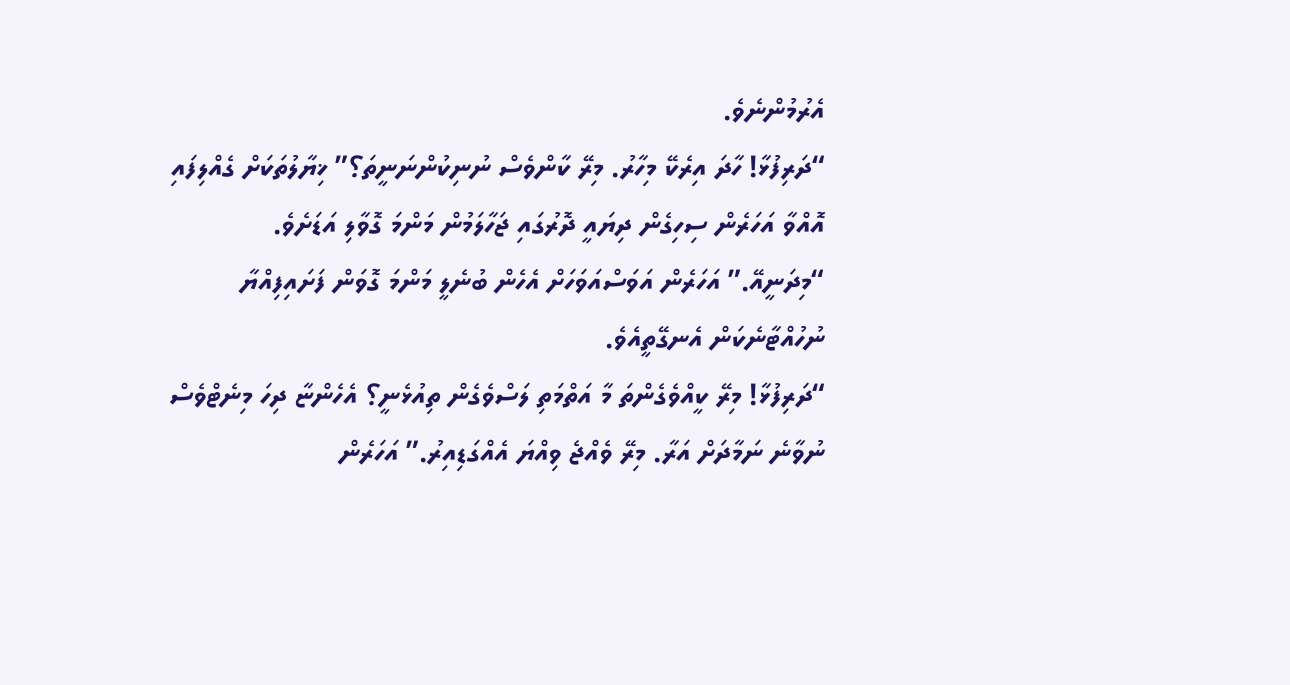އެރުމުންނެވެ.
“ދަރިފުޅާ! ހާދަ އިރެކޭ މިހާރު. މިރޭ ކާންވެސް ނުނިކުންނަނީތަ؟” ޚިޔާލުތަކަށް ގެއްލިފައި އޮއްވާ އަހަރެން ސިހިގެން ދިޔައީ ދޮރުގައި ޖަހާލަމުން މަންމަ ގޮވާލި އަޑަށެވެ.
“މިދަނީއޭ.” އަހަރެން އަވަސްއަވަހަށް އެހެން ބުނެލީ މަންމަ ގޮވަން ފަށައިފިއްޔާ ނުހުއްޓާނެކަން އެނގޭތީއެވެ.
“ދަރިފުޅާ! މިރޭ ކީއްވެގެންތަ މާ އަތްމަތި ލަސްވެގެން ތިއުޅެނީ؟ އެހެންޏާ ދިހަ މިނެޓްވެސް ނުވާނެ ނަމާދަށް އަރާ. މިރޭ ވެއްޖެ ވިއްޔަ އެއްގަޑިއިރު.” އަހަރެން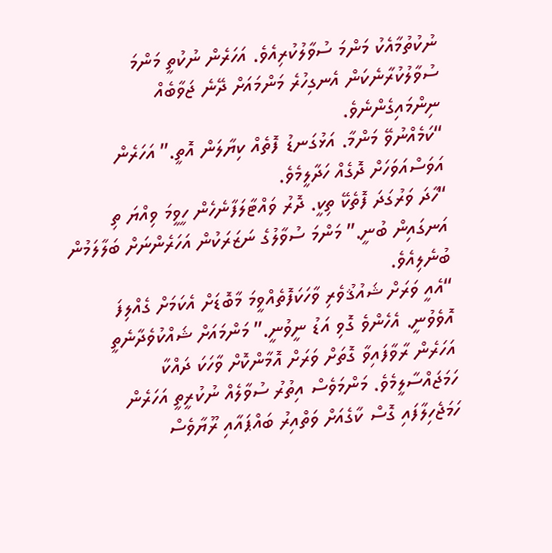ނުކުތުމާއެކު މަންމަ ސުވާލުކުރިއެވެ. އަހަރެން ނުކުތީ މަންމަ ސުވާލުކުރާނެކަން އެނގިހުރެ މަންމައަށް ދޭނެ ޖަވާބެއް ނިންމައިގެންނެވެ.
“ކަމެއްނުވޭ މަންމާ. އަޅުގަނޑު ފޮތެއް ކިޔާލަން އޮތީ.” އަހަރެން އަވަސްއަވަހަށް ދޮގެއް ހަދާލީމެވެ.
“ހާދަ ވަރުގަދަ ފޮތެކޭ ތިކީ. ދޮރު ވައްޓާލަފާނެހެން ހީވީމަ ވިއްޔަ ތި އަނގައިން ބުނީ.” މަންމަ ސުވާލުގެ ނަޒަރަކުން އަހަރެންނަށް ބަލާލަމުން ބުނެލިއެވެ.
“އެއީ ވަރަށް ޝައުޤުވެރި ވާހަކަފޮތެއްވީމަ މާބޮޑަށް އެކަމަށް ގެއްލިފަ އޮވެވުނީ. އެހެންވެ ގޮވި އަޑު ނީވުނީ.” މަންމައަށް ޝައްކުވެދާނެތީ އަހަރެން ރާވާފައިވާ ގޮތަށް ވަރަށް އޮމާންކޮށް ވާހަކަ ދައްކާ ހަމަޖައްސާލީމެވެ. މަންމަވެސް އިތުރު ސުވާލެއް ނުކުރީތީ އަހަރެން ހަމަޖެހިލާފައި ގޮސް ކާގެއަށް ވަތްއިރު ބައްޕައާއި ރޫޔާވެސް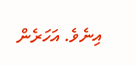އިނެވެ. އަހަރެން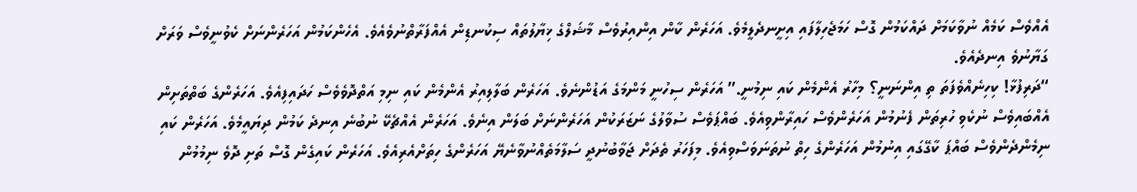އެއްވެސް ކަމެއް ނުވާކަމަށް ދައްކަމުން ގޮސް ހަމަޖެހިލާފައި އިށީނދެލީމެވެ. އަހަރެން ކާން އިންއިރުވެސް މާޝަލްގެ ޚިޔާލުތައް ސިކުނޑިން އެއްފަރާތްނުވެއެވެ. އެހެންކަމުން އަހަރެންނަށް ކެވުނީވެސް ވަރަށް ގަޔާނުވެ އިނދެއެވެ.
“ދަރިފުޅާ! ކިހިނެއްވެފަތަ ތި އިންނަނީ؟ މިހާރު އެންމެން ކައި ނިމުނީ.” އަހަރެން ސިހުނީ މަންމަގެ އަޑުންނެވެ. އަހަރެން ބަލާލިއިރު އެންމެން ކައި ނިމި އަތްދޮވެވެސް ހަދައިފިއެވެ. އަހަރެންގެ ބަތްތަށިން އެއްބައިވެސް ނުކެވި ހުރިތަން ފެނުމުން އަހަރެންވެސް ހައިރާންވިއެވެ. ބައްޕަވެސް ސުވާލުގެ ނަޒަރަކުން އަހަރެންނަށް ބަލަން އިނެވެ. އަހަރެން އެއްޗެކޭ ނުބުނެ އިނދެ ކަމުން ދިޔައީމެވެ. އަހަރެން ކައި ނިމެންދެންވެސް ބައްޕަ ކާގޭގައި އިނުމުން އަހަރެންގެ ހިތް ނުތަނަވަސްވިއެވެ. މިފަހަރު ތެދަށް ޖަވާބުނުދީ ސަލާމަތެއްނުވާނެޔޭ އަހަރެންގެ ހިތަށްއެރިއެވެ. އަހަރެން ކައިގެން ގޮސް ތަށި ދޮވެ ނިމުމުން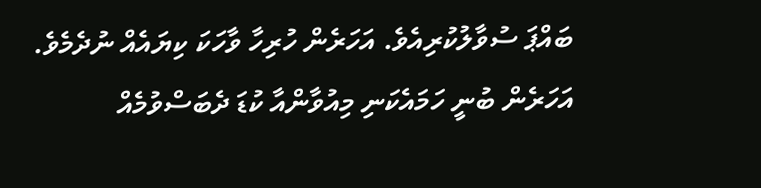ބައްޕަ ސުވާލުކުރިއެވެ. އަހަރެން ހުރިހާ ވާހަކަ ކިޔައެއް ނުދެމެވެ. އަހަރެން ބުނީ ހަމައެކަނި މިއުވާންއާ ކުޑަ ދެބަސްވުމެއް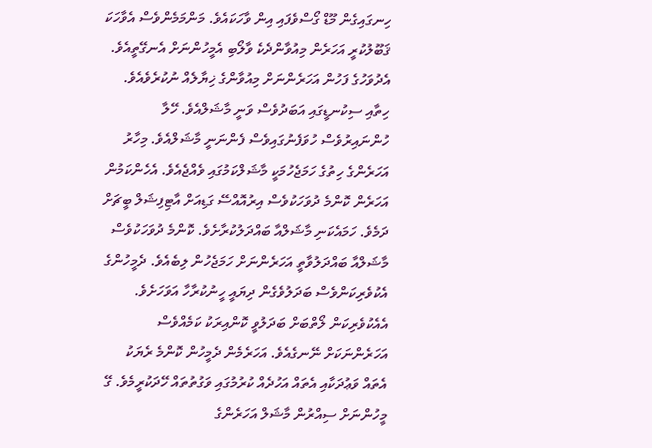ހިނގައިގެން މޫޑް ގޯސްވެފައި އިން ވާހަކައެވެ. މަންމަމެންވެސް އެވާހަކަ ޤަބޫލުކުރީ އަހަރެން މިއުވާންދެކެ ވާލޯބި އެމީހުންނަށް އެނގޭތީއެވެ.
އެދުވަހުގެ ފަހުން އަހަރެންނަށް މިއުވާންގެ ޚިޔާލެއް ނުކުރެވެއެވެ. ހިތާއި ސިކުނޑީގައި އަބަދުވެސް ވަނީ މާޝަލްއެވެ. ހޭލާ ހުންނައިރުވެސް ހުވަފެނުގައިވެސް ފެންނަނީ މާޝަލްއެވެ. މިހާރު އަހަރެންގެ ހިތުގެ ހަމަޖެހުމަކީ މާޝަލްކަމުގައި ވެއްޖެއެވެ. އެހެންކަމުން އަހަރެން ކޮންމެ ދުވަހަކުވެސް އިރުއޮއްސޭ ގަޑިއަށް އާޓިފިޝަލް ބީޗަށް ދަމެވެ. ހަމައެކަނި މާޝަލްއާ ބައްދަލުކުރާށެވެ. ކޮންމެ ދުވަހަކުވެސް މާޝަލްއާ ބައްދަލުވާތީ އަހަރެންނަށް ހަމަޖެހުން ލިބެއެވެ. ދެމީހުންގެ އެކުވެރިކަންވެސް ބަދަލުވެގެން ދިޔައީ ހީނުކުރާހާ އަވަހަށެވެ. އެއެކުވެރިކަން ލޯތްބަށް ބަދަލުވީ ކޮންއިރަކު ކަމެއްވެސް އަހަރެންނަކަށް ނޭނގެއެވެ. އަހަރެމެން ދެމީހުން ކޮންމެ ރެޔަކު އެތައް ވަޢުދަކާއި އެތައް އަހުދެއް ކުރުމުގައި ވަގުތުތައް ހޭދަކުރީމެވެ. ގޭ މީހުންނަށް ސިއްރުން މާޝަލް އަހަރެންގެ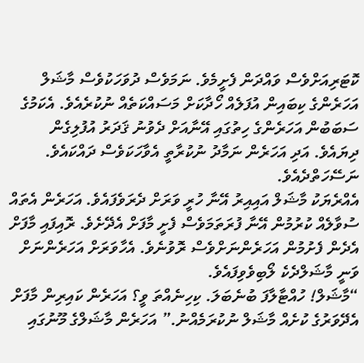ކޮޓަރިއަށްވެސް ވައްދަން ފެށީމެވެ. ނަމަވެސް ދުވަހަކުވެސް މާޝަލް އަހަރެންގެ ކިބައިން އުފަލެއް ހޯދާކަށް މަސައްކަތެއް ނުކުރެއެވެ. އެކަމުގެ ސަބަބުން އަހަރެންގެ ހިތުގައި އޭނާއަށް ދެވުނު ޤަދަރު އުފުލިގެން ދިޔައެވެ. އަދި އަހަރެން ނަމާދު ނުކުރާތީ އެވާހަކަވެސް ދައްކައެވެ. ނަސޭހަތްދެއެވެ.
އެއްރެޔަކު މާޝަލް އައިއިރު އޭނާ ހުރީ ވަރަށް ދެރަވެފައެވެ. އަހަރެން އެތައް ސުވާލެއް ކުރުމުން އޭނާ ފުރަތަމަވެސް ފެށީ މާފަށް އެދޭށެވެ. ރޮއިފައި މާފަށް އެދެން ފެށުމުން އަހަރެންނަށްވެސް ރޮވުނެވެ. އެހާވަރަށް އަހަރެންނަށް ވަނީ މާޝަލްދެކެ ލޯބިވެވިފައެވެ.
“މާޝަލް! ހުއްޓާލާފަ ބުނެބަލަ. ކިހިނެއްތަ ވީ؟ އަހަރެން ކައިރިން މާފަށް އެދޭވަރުގެ ކުށެއް މާޝަލް ނުކުރަމެއްނު.” އަހަރެން މާޝަލްގެ މޫނުގައި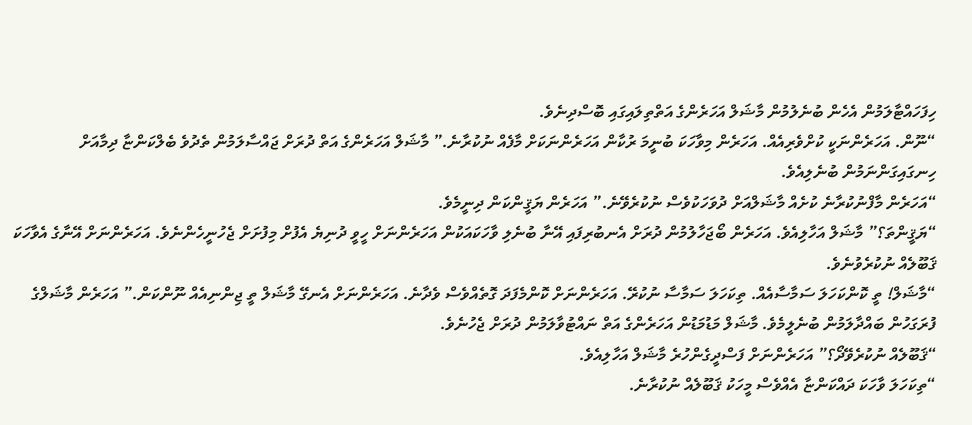ހިފަހައްޓާލަމުން އެހެން ބުނެލުމުން މާޝަލް އަހަރެންގެ އަތްތިލައިގައި ބޮސްދިނެވެ.
“ނޫން. އަހަރެންނަކީ ކުށްވެރިއެއް. އަހަރެން މިވާހަކަ ބުނީމަ ރުކާން އަހަރެންނަކަށް މާފެއް ނުކުރާނެ.” މާޝަލް އަހަރެންގެ އަތް ދުރަށް ޖައްސާލަމުން ތެދުވެ ބެލްކަންޏާ ދިމާއަށް ހިނގައިގަންނަމުން ބުނެލިއެވެ.
“އަހަރެން މާފްނުކުރާނެ ކުށެއް މާޝަލްއަށް ދުވަހަކުވެސް ނުކުރެވޭނެ.” އަހަރެން ޔަޤީންކަން ދިނީމެވެ.
“ޔަޤީންތަ؟” މާޝަލް އަހާލިއެވެ. އަހަރެން ބޯޖަހާލުމުން ދުރަށް އެނބުރިފައި އޭނާ ބުނެލި ވާހަކައަކުން އަހަރެންނަށް ހީވީ ދުނިޔެ އެފުށް މިފުށަށް ޖެހުނީހެންނެވެ. އަހަރެންނަށް އޭނާގެ އެވާހަކަ ޤަބޫލެއް ނުކުރެވުނެވެ.
“މާޝަލް! ތީ ކޮންކަހަލަ ސަމާސާއެއް. ތިކަހަލަ ސަމާސާ ނުކުރޭ. އަހަރެންނަށް ކޮންމެފަދަ ގޮތެއްވެސް ވެދާނެ. އަހަރެންނަށް އެނގޭ މާޝަލް ތީ ޖިންނިއެއް ނޫންކަން.” އަހަރެން މާޝަލްގެ ފުރަގަހުން ބައްދާލަމުން ބުނެލީމެވެ. މާޝަލް މަޑުމަޑުން އަހަރެންގެ އަތް ނައްޓުވާލަމުން ދުރަށް ޖެހުނެވެ.
“ޤަބޫލެއް ނުކުރެވޭދޯ؟” އަހަރެންނަށް ފަސްދީގެންހުރެ މާޝަލް އަހާލިއެވެ.
“ތިކަހަލަ ވާހަކަ ދައްކަންޏާ އެއްވެސް މީހަކު ޤަބޫލެއް ނުކުރާނެ.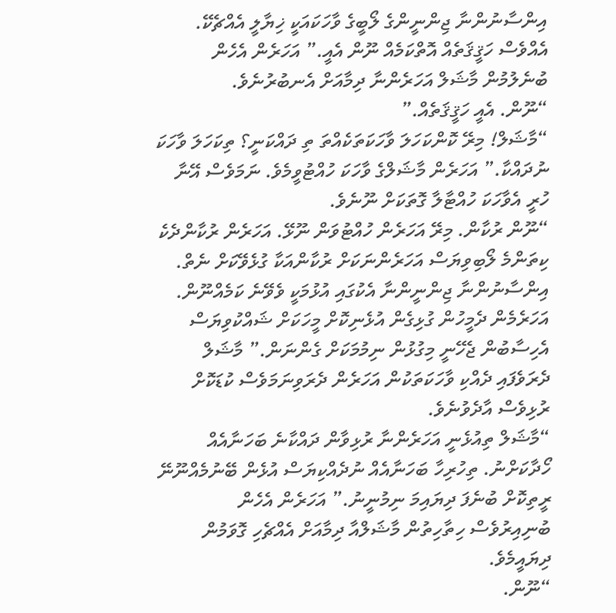އިންސާނުންނާ ޖިންނީންގެ ލޯބީގެ ވާހަކައަކީ ޚިޔާލީ އެއްޗެކޭ. އެއްވެސް ހަޤީޤަތެއް އޮތްކަމެއް ނޫން އެއީ.” އަހަރެން އެހެން ބުނެލުމުން މާޝަލް އަހަރެންނާ ދިމާއަށް އެނބުރުނެވެ.
“ނޫން. އެއީ ހަޤީޤަތެއް.”
“މާޝަލް! މިރޭ ކޮންކަހަލަ ވާހަކަތަކެއްތަ ތި ދައްކަނީ؟ ތިކަހަލަ ވާހަކަ ނުދައްކާ.” އަހަރެން މާޝަލްގެ ވާހަކަ ހުއްޓުވީމެވެ. ނަމަވެސް އޭނާ ހުރީ އެވާހަކަ ހުއްޓާލާ ގޮތަކަށް ނޫނެވެ.
“ނޫން ރުކާން. މިރޭ އަހަރެން ހުއްޓުވަން ނޫޅޭ. އަހަރެން ރުކާންދެކެ ކިތަންމެ ލޯބިވިޔަސް އަހަރެންނަކަށް ރުކާންއަކާ ގުޅެވޭކަށް ނެތް. އިންސާނުންނާ ޖިންނީންނާ އެކުގައި އުޅުމަކީ ވެވޭނެ ކަމެއްނޫން. އަހަރެމެން ދެމީހުން ގުޅިގެން އުޅެނިކޮށް މީހަކަށް ޝައްކުވިޔަސް އެހިސާބުން ޖެހޭނީ މިގުޅުން ނިމުމަކަށް ގެންނަން.” މާޝަލް ދެރަވެފައި ދެއްކި ވާހަކަތަކުން އަހަރެން ދެރަވިނަމަވެސް ކުޑަކޮށް ރުޅިވެސް އާދެވުނެވެ.
“މާޝަލް ތިއުޅެނީ އަހަރެންނާ ރުޅިވާން ދައްކާނެ ބަހަނާއެއް ހޯދާކަށްނު. ތިހުރިހާ ބަހަނާއެއް ނުދެއްކިޔަސް އުޅެން ބޭނުމެއްނޫނޭ ރީތިކޮށް ބުނެފަ ދިޔައިމަ ނިމުނީނު.” އަހަރެން އެހެން ބުނިއިރުވެސް ހިތާހިތުން މާޝަލްއާ ދިމާއަށް އެއްޗެހި ގޮވަމުން ދިޔައީމެވެ.
“ނޫން.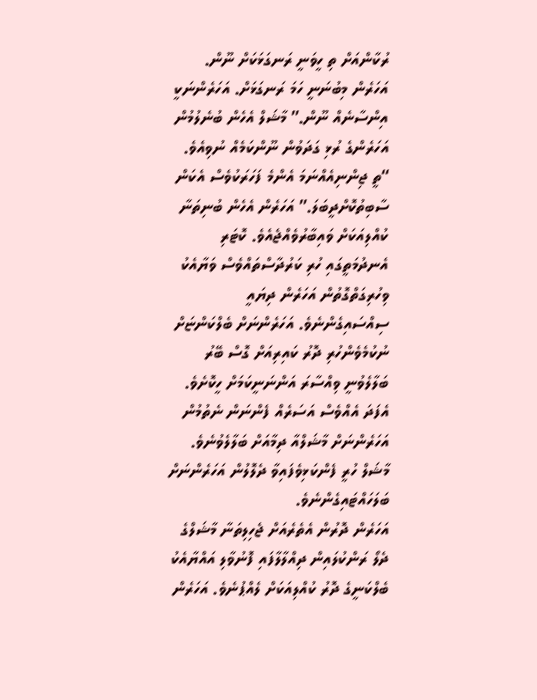ރުކާންއަށް ތި ހީވަނީ ރަނގަޅަކަށް ނޫން. އަހަރެން މިބުނަނީ ހަމަ ރަނގަޅަށް. އަހަރެންނަކީ އިންސާނެއް ނޫން.” މާޝަލް އެހެން ބުނެލުމުން އަހަރެންގެ ރުޅި ގަދަވުން ނޫންކަމެއް ނުވިއެވެ.
“ތީ ޖިންނިއެއްނަމަ އެންމެ ފަހަރަކުވެސް އެކަން ސާބިތުކޮށްދީބަލަ.” އަހަރެން އެހެން ބުނިތަނާ ކުއްލިއަކަށް ވައިބާރުވެއްޖެއެވެ. ކޮޓަރި އެނދުމަތީގައި ހުރި ކަރުދާސްތައްވެސް ވަޔާއެކު ވިހުރިގަތްގޮތުން އަހަރެން ދިޔައީ ސިއްސައިގެންނެވެ. އަހަރެންނަށް ބެލްކަންޏަށް ނުކުމެވެންހުރި ދޮރު ކައިރިއަށް ގޮސް ބޭރު ބަލާލެވުނީ ވިއްސާރަ އަންނަނީކަމަށް ހީކޮށެވެ. އެފަދަ އެއްވެސް އަސަރެއް ފެންނަން ނެތުމުން އަހަރެންނަށް މާޝަލްއާ ދިމާއަށް ބަލާލެވުނެވެ. މާޝަލް ހުރީ ފެންކަޅިވެފައިވާ ދެލޮލުން އަހަރެންނަށް ބަލަހައްޓައިގެންނެވެ.
އަހަރެން ދޮރުން އެތެރެއަށް ޖެހިލިތަނާ މާޝަލްގެ ދެލޯ ރަންކުލައިން ދިއްލާލާފައި ފޮނުވާލި އައްޔާއެކު ބެލްކަނީގެ ދޮރު ކުއްލިއަކަށް ލެއްޕުނެވެ. އަހަރެން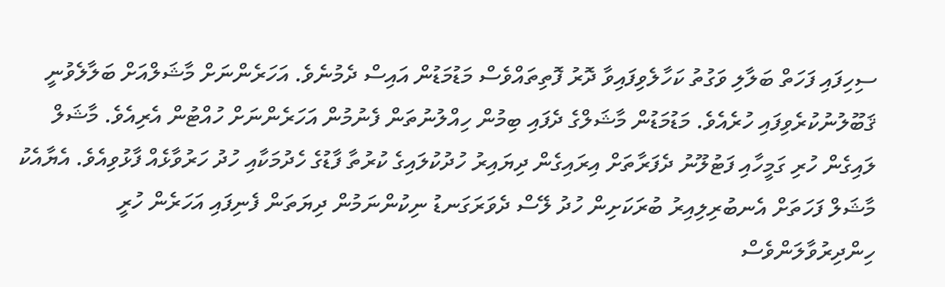ސިހިފައި ފަހަތް ބަލާލި ވަގުތު ކަހާލެވިފައިވާ ދޮރު ފޮތިތައްވެސް މަޑުމަޑުން އައިސް ދެމުނެވެ. އަހަރެންނަށް މާޝަލްއަށް ބަލާލެވުނީ ޤަބޫލުނުކުރެވިފައި ހުރެއެވެ. މަޑުމަޑުން މާޝަލްގެ ދެފައި ބިމުން ހިއްލުނުތަން ފެނުމުން އަހަރެންނަށް ހުއްޓުން އެރިއެވެ. މާޝަލް ލައިގެން ހުރި ގަމީހާއި ފަޓުލޫނު ދެފަރާތަށް އިރައިގެން ދިޔައިރު ހުދުކުލައިގެ ކުރުތާ ފާޑުގެ ހެދުމަކާއި ހުދު ހަރުވާޅެއް ފާޅުވިއެވެ. އެޔާއެކު މާޝަލް ފަހަތަށް އެނބުރިލިއިރު ބުރަކަށިން ހުދު ލޭސް ދެވަރަގަނޑު ނިކުންނަމުން ދިޔަތަން ފެނިފައި އަހަރެން ހުރީ ހިންދިރުވާލަންވެސް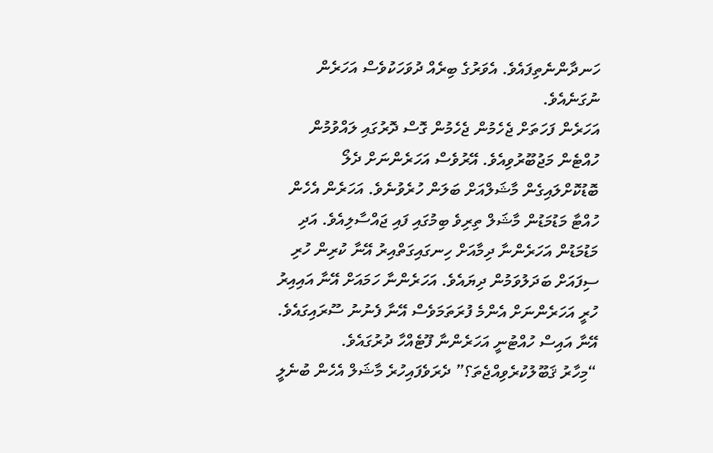ހަނދާންނެތިފައެވެ. އެވަރުގެ ބިރެއް ދުވަހަކުވެސް އަހަރެން ނުގަނެއެވެ.
އަހަރެން ފަހަތަށް ޖެހެމުން ޖެހެމުން ގޮސް ދޮރުގައި ލައްވުމުން ހުއްޓެން މަޖުބޫރުވިއެވެ. އޭރުވެސް އަހަރެންނަށް ދެލޯ ބޮޑުކޮށްލައިގެން މާޝަލްއަށް ބަލަން ހުރެވުނެވެ. އަހަރެން އެހެން ހުއްޓާ މަޑުމަޑުން މާޝަލް ތިރިވެ ބިމުގައި ފައި ޖައްސާލިއެވެ. އަދި މަޑުމަޑުން އަހަރެންނާ ދިމާއަށް ހިނގައިގަތްއިރު އޭނާ ކުރިން ހުރި ސިފައަށް ބަދަލުވަމުން ދިޔައެވެ. އަހަރެންނާ ހަމައަށް އޭނާ އައިއިރު ހުރީ އަހަރެންނަށް އެންމެ ފުރަތަމަވެސް އޭނާ ފެނުނު ސޫރައިގައެވެ. އޭނާ އައިސް ހުއްޓުނީ އަހަރެންނާ ފޫޓެއްހާ ދުރުގައެވެ.
“މިހާރު ޤަބޫލުކުރެވިއްޖެތަ؟” ދެރަވެފައިހުރެ މާޝަލް އެހެން ބުނެލީ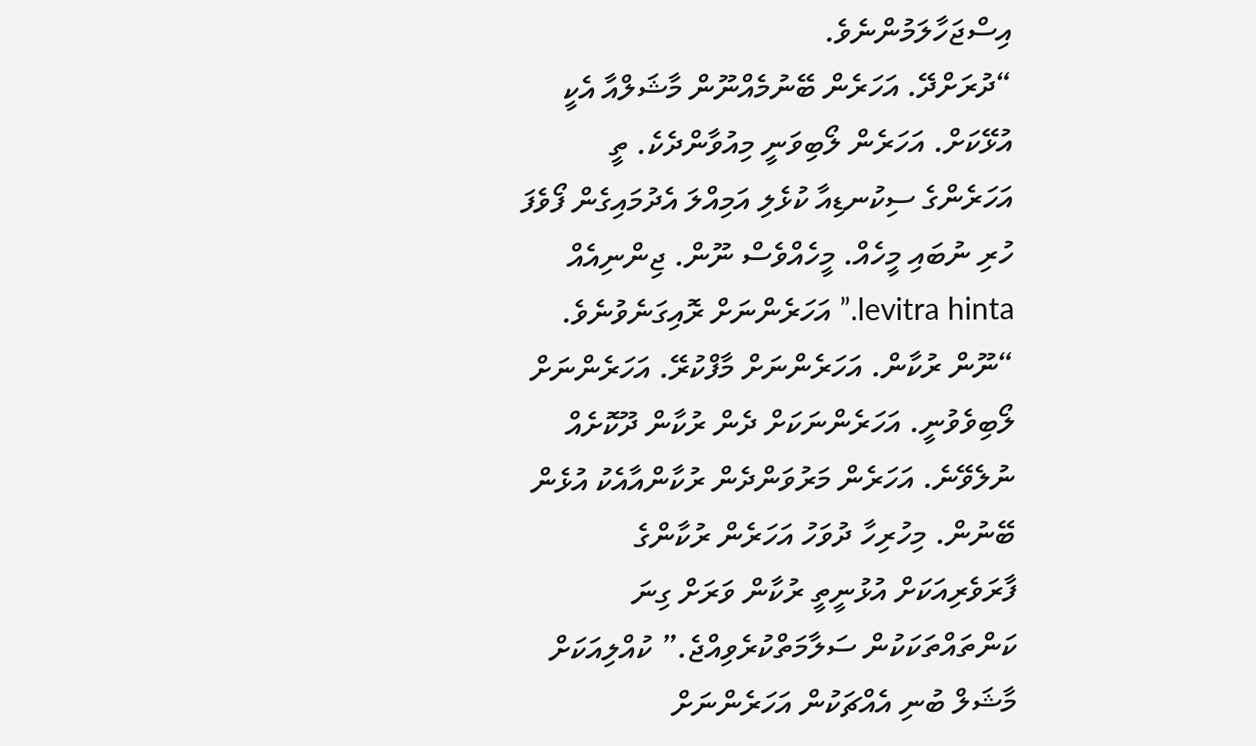އިސްޖަހާލަމުންނެވެ.
“ދުރަށްދޭ. އަހަރެން ބޭނުމެއްނޫން މާޝަލްއާ އެކީ އުޅޭކަށް. އަހަރެން ލޯބިވަނީ މިއުވާންދެކެ. ތީ އަހަރެންގެ ސިކުނޑިއާ ކުޅެލި އަމިއްލަ އެދުމައިގެން ފޯވެފަ ހުރި ނުބައި މީހެއް. މީހެއްވެސް ނޫން. ޖިންނިއެއް levitra hinta.” އަހަރެންނަށް ރޮއިގަނެވުނެވެ.
“ނޫން ރުކާން. އަހަރެންނަށް މާފްކުރޭ. އަހަރެންނަށް ލޯބިވެވުނީ. އަހަރެންނަކަށް ދެން ރުކާން ދޫކޮށެއް ނުލެވޭނެ. އަހަރެން މަރުވަންދެން ރުކާންއާއެކު އުޅެން ބޭނުން. މިހުރިހާ ދުވަހު އަހަރެން ރުކާންގެ ފާރަވެރިއަކަށް އުޅުނީތީ ރުކާން ވަރަށް ގިނަ ކަންތައްތަކަކުން ސަލާމަތްކުރެވިއްޖެ.” ކުއްލިއަކަށް މާޝަލް ބުނި އެއްޗަކުން އަހަރެންނަށް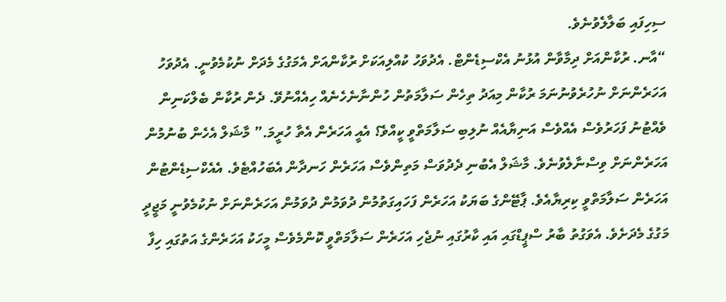ސިހިފައި ބަލާލެވުނެވެ.
“އާނ. ރުކާންއަށް ދިމާވާން އުޅުނު އެކްސިޑެންޓް. އެދުވަހު ކުއްލިއަކަށް ރުކާންއަށް އެމަގުގެ މެދަށް ނުކުމެވުނީ. އެދުވަހު އަހަރެންނަށް ނުހުރެވުނުނަމަ ރުކާން މިއަދު ތިހެން ސަލާމަތުން ހުންނާނެހެނެއް ހިއެއްނުވޭ. ދެން ރުކާން ބެލްކަނިން ވެއްޓުނު ފަހަރުވެސް އެއްވެސް އަނިޔާއެއް ނުލިބި ސަލާމަތްވީ ކީއްވެ؟ އެއީ އަހަރެން އެތާ ހުރީމަ.” މާޝަލް އެހެން ބުނުމުން އަހަރެންނަށް ވިސްނާލެވުނެވެ. މާޝަލް އެބުނި ދެދުވަސް މަތިންވެސް އަހަރެން ހަނދާން އެބަހުއްޓެވެ. އެއެކްސިޑެންޓުން އަހަރެން ސަލާމަތްވީ ކިރިޔާއެވެ. ޕާޓޭންގެ ބަޔަކު އަހަރެން ފަހައިގަތުމުން ދުވަމުން ދުވަމުން އަހަރެންނަށް ނުކުމެވުނީ މަޖީދީ މަގުގެ މެދަށެވެ. އެވަގުތު ބާރު ސްޕީޑްގައި އައި ކާރުގައި ނުޖެހި އަހަރެން ސަލާމަތްވީ ކޮންމެވެސް މީހަކު އަހަރެންގެ އަތުގައި ހިފާ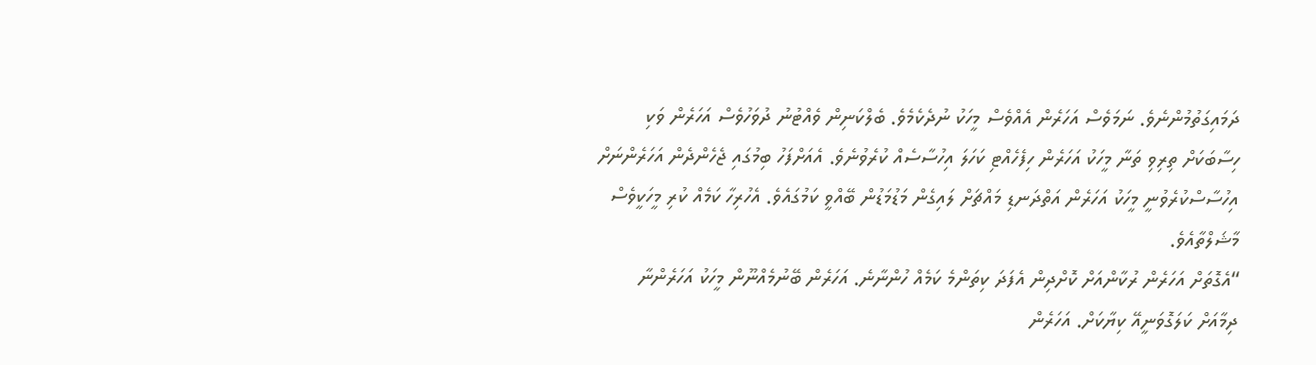ދަމައިގަތުމުންނެވެ. ނަމަވެސް އަހަރެން އެއްވެސް މީހަކު ނުދެކެމެވެ. ބެލްކަނިން ވެއްޓުނު ދުވަހުވެސް އަހަރެން ވަކި ހިސާބަކަށް ތިރިވި ތަނާ މީހަކު އަހަރެން ހިފެހެއްޓި ކަހަލަ އިހުސާސެއް ކުރެވުނެވެ. އެއަށްފަހު ބިމުގައި ޖެހެންދެން އަހަރެންނަށް އިހުސާސްކުރެވުނީ މީހަކު އަހަރެން އަތްދަނޑި މައްޗަށް ލައިގެން މަޑުމަޑުން ބޭއްވީ ކަމުގައެވެ. އެހުރިހާ ކަމެއް ކުރި މީހަކީވެސް މާޝަލްތާއެވެ.
“އެގޮތަށް އަހަރެން ރުކާންއަށް ކޮށްދިން އެފަދަ ކިތަންމެ ކަމެއް ހުންނާނެ. އަހަރެން ބޭނުމެއްނޫން މީހަކު އަހަރެންނާ ދިމާއަށް ކަލަގޮވަނީއޭ ކިޔާކަށް. އަހަރެން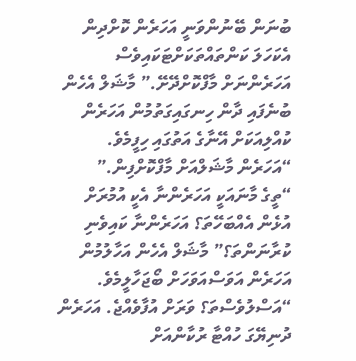ބުނަން ބޭނުންވަނީ އަހަރެން ކޮށްދިން އެކަހަލަ ކަންތައްތަކަށްޓަކައިވެސް އަހަރެންނަށް މާފްކޮށްދޭށޭ.” މާޝަލް އެހެން ބުނެފައި ދާން ހިނގައިގަތުމުން އަހަރެން ކުއްލިއަކަށް އޭނާގެ އަތުގައި ހިފީމެވެ.
“އަހަރެން މާޝަލްއަށް މާފްކޮށްފިން.”
“ތީގެ މާނައަކީ އަހަރެންނާ އެކީ އުމުރަށް އުޅެން އެއްބަހޭތަ؟ އަހަރެންނާ ކައިވެނި ކުރާނަންތަ؟” މާޝަލް އެހެން އަހާލުމުން އަހަރެން އަވަސްއަވަހަށް ބޯޖަހާލީމެވެ.
“އަސްލުވެސްތަ؟ ވަރަށް އުފާވެއްޖެ. އަހަރެން ދުނިޔޭގަ ހުއްޓާ ރުކާންއަށް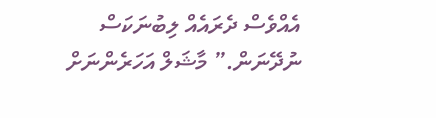އެއްވެސް ދެރައެއް ލިބުނަކަސް ނުދޭނަން.” މާޝަލް އަހަރެންނަށް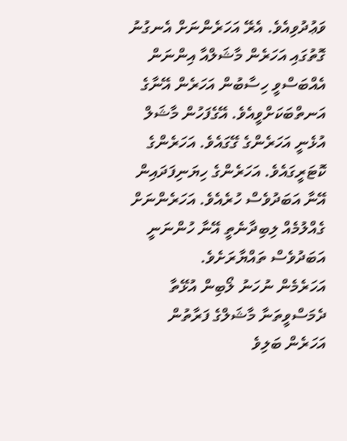ވަޢުދުވިއެވެ. އެރޭ އަހަރެންނަށް އެނގުނު ގޮތުގައި އަހަރެން މާޝަލްއާ އިންނަން އެއްބަސްވީ ހިސާބުން އަހަރެން އޭނާގެ އަނތްބަކަށްވީއެވެ. އޭގެފަހުން މާޝަލް އުޅެނީ އަހަރެންގެ ގޭގައެވެ. އަހަރެންގެ ކޮޓަރީގައެވެ. އަހަރެންގެ ހިޔަނިފަދައިން އޭނާ އަބަދުވެސް ހުރެއެވެ. އަހަރެންނަށް ގެއްލުމެއް ލިބިދާނެތީ އޭނާ ހުންނަނީ އަބަދުވެސް ތައްޔާރަށެވެ.
އަހަރެމެން ނުހަނު ލޯބިން އުޅޭތާ ދެމަސްވީތަނާ މާޝަލްގެ ފަރާތުން އަހަރެން ބަލިވެ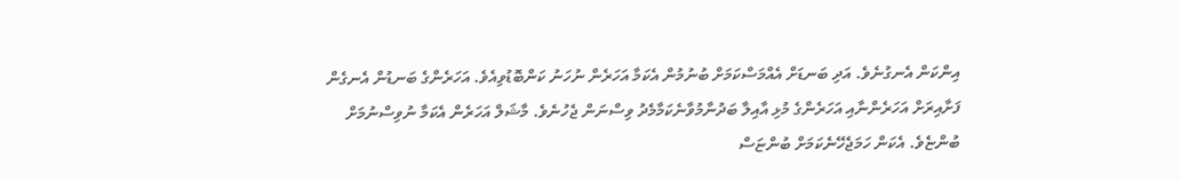އިންކަން އެނގުނެވެ. އަދި ބަނޑަށް އެއްމަސްކަމަށް ބުނުމުން އެކަމާ އަހަރެން ނުހަނު ކަންބޮޑުވިއެވެ. އަހަރެންގެ ބަނޑުން އެނގެން ފަށާއިރަށް އަހަރެންނާއި އަހަރެންގެ މުޅި އާއިލާ ބަދުނާމުވާނެކަމާމެދު ވިސްނަން ޖެހުނެވެ. މާޝަލް އަހަރެން އެކަމާ ނުވިސްނުމަށް ބުންޏެވެ. އެކަން ހަމަޖެހޭނެކަމަށް ބުންޏަސް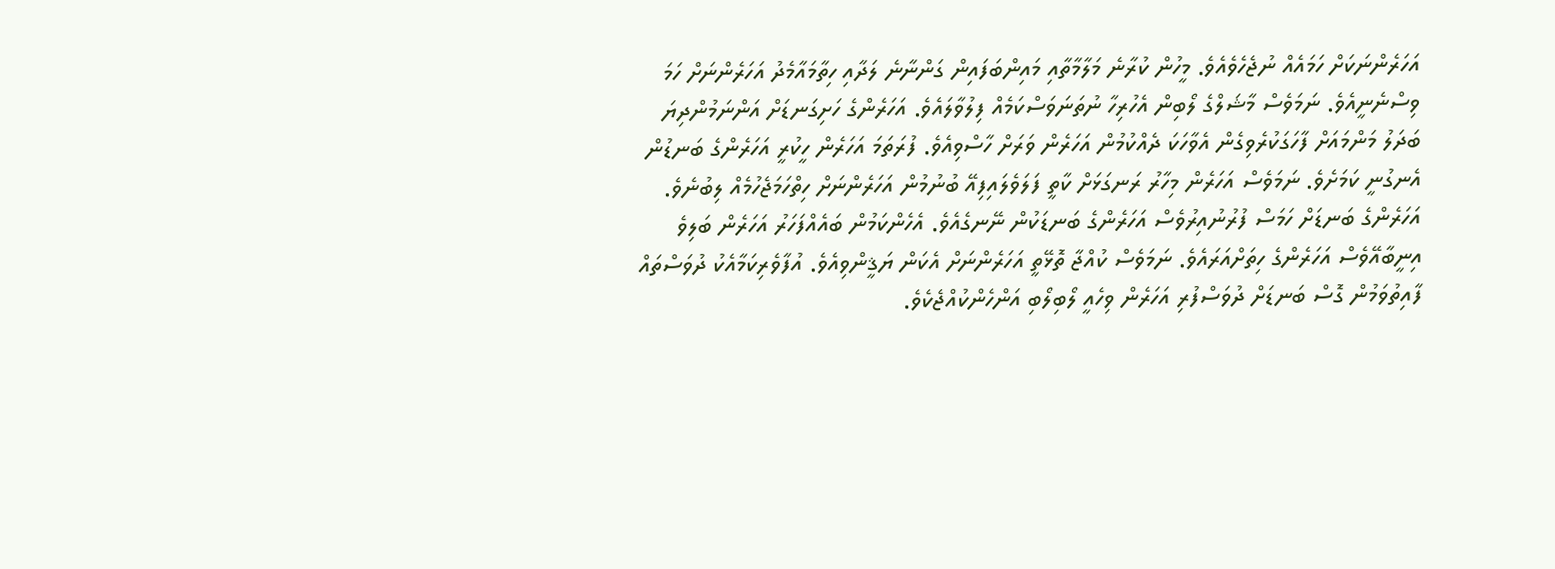އަހަރެންނަކަށް ހަމައެއް ނުޖެހެވެއެވެ. މީހުން ކުރާނެ މަލާމާތާއި މައިންބަފައިން ގަންނާނެ ލަދާއި ހިތާމައާމެދު އަހަރެންނަށް ހަމަ ވިސްނެނީއެވެ. ނަމަވެސް މާޝަލްގެ ލޯބިން އެހުރިހާ ނުތަނަވަސްކަމެއް ފިލުވާލައެވެ. އަހަރެންގެ ހަށިގަނޑަށް އަންނަމުންދިޔަ ބަދަލު މަންމައަށް ފާހަގަކުރެވިގެން އެވާހަކަ ދެއްކުމުން އަހަރެން ވަރަށް ހާސްވިއެވެ. ފުރަތަމަ އަހަރެން ހީކުރީ އަހަރެންގެ ބަނޑުން އެނގުނީ ކަމަށެވެ. ނަމަވެސް އަހަރެން މިހާރު ރަނގަޅަށް ކާތީ ފަލަވެލައިފިއޭ ބުނުމުން އަހަރެންނަށް ހިތްހަމަޖެހުމެއް ލިބުނެވެ.
އަހަރެންގެ ބަނޑަށް ހަމަސް ފުރުނުއިރުވެސް އަހަރެންގެ ބަނޑަކުން ނޭނގެއެވެ. އެހެންކަމުން ބައެއްފަހަރު އަހަރެން ބަލިވެ އިނީބާއޭވެސް އަހަރެންގެ ހިތަށްއަރައެވެ. ނަމަވެސް ކުއްޖާ ތޮޅޭތީ އަހަރެންނަށް އެކަން ޔަޤީންވިއެވެ. އުފާވެރިކަމާއެކު ދުވަސްތައް ފާއިތުވަމުން ގޮސް ބަނޑަށް ދުވަސްފުރި އަހަރެން ވިހެއީ ލޯބިލޯބި އަންހެންކުއްޖެކެވެ.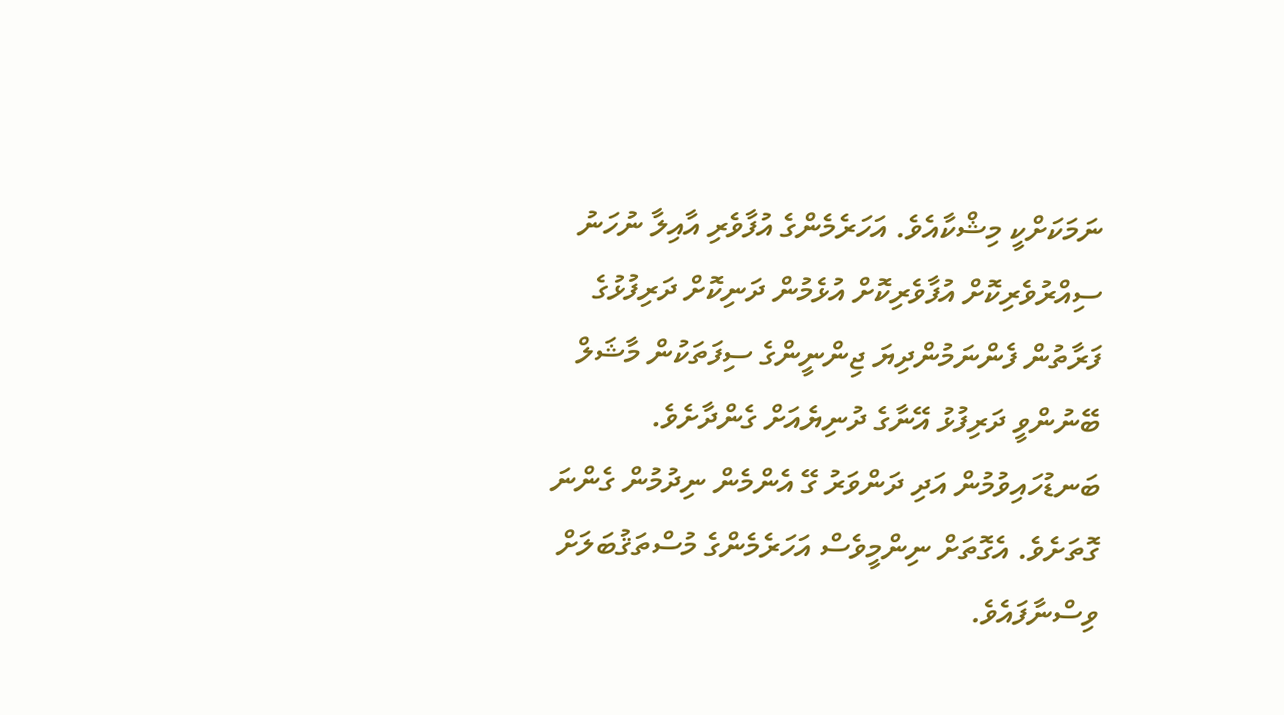ނަމަކަށްކީ މިޝްކާއެވެ. އަހަރެމެންގެ އުފާވެރި އާއިލާ ނުހަނު ސިއްރުވެރިކޮށް އުފާވެރިކޮށް އުޅެމުން ދަނިކޮށް ދަރިފުޅުގެ ފަރާތުން ފެންނަމުންދިޔަ ޖިންނީންގެ ސިފަތަކުން މާޝަލް ބޭނުންވީ ދަރިފުޅު އޭނާގެ ދުނިޔެއަށް ގެންދާށެވެ. ބަނޑުހައިވުމުން އަދި ދަންވަރު ގޭ އެންމެން ނިދުމުން ގެންނަ ގޮތަށެވެ. އެގޮތަށް ނިންމީވެސް އަހަރެމެންގެ މުސްތަޤުބަލަށް ވިސްނާފައެވެ.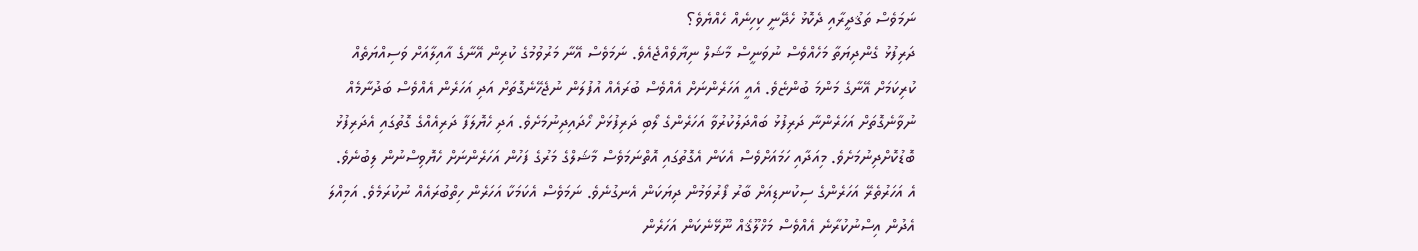ނަމަވެސް ތަޤުދީރާއި ދެކޮޅު ހެދޭނީ ކިހިނެއް ހެއްޔެވެ؟
ދަރިފުޅު ގެންދިޔަތާ މަހެއްވެސް ނުވަނީސް މާޝަލް ނިޔާވެއްޖެއެވެ. ނަމަވެސް އޭނާ މަރުވުމުގެ ކުރިން އޭނާގެ އާއިލާއަށް ވަސިއްޔަތެއް ކުރިކަމަށް އޭނާގެ މަންމަ ބުންޏެވެ. އެއީ އަހަރެންނަށް އެއްވެސް ބުރައެއް އުފުލަން ނުޖެހޭނެގޮތަށް އަދި އަހަރެން އެއްވެސް ބަދުނާމެއް ނުވާނެގޮތަށް އަހަރެންނާ ދަރިފުޅު ބައްދަލުކުރުވާ އަހަރެންގެ ލޯބި ދަރިފުޅަށް ހޯދައިދިނުމަށެވެ. އަދި ހެޔޮލަފާ ދަރިއެއްގެ ގޮތުގައި އެދަރިފުޅު ބޮޑުކޮށްދިނުމަށެވެ. މިއަދާއި ހަމައަށްވެސް އެކަން އެގޮތުގައި އޮތްނަމަވެސް މާޝަލްގެ މަރުގެ ފަހުން އަހަރެންނަށް ހެޔޮވިސްނުން ލިބުނެވެ. އެ އަހަރުތެރޭ އަހަރެންގެ ސިކުނޑިއަށް ބާރު ފޯރުވަމުން ދިޔަކަން އެނގުނެވެ. ނަމަވެސް އެކަމަކާ އަހަރެން ހިތްބުރައެއް ނުކުރަމެވެ. އަމިއްލަ އެދުން އިސްނުކުރާނެ އެއްވެސް މަޚްލޫޤެއް ނޫޅޭނެކަން އަހަރެން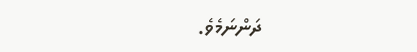ދަންނަމެވެ.